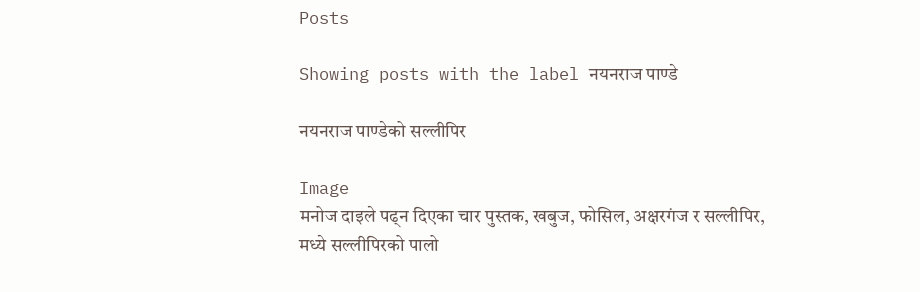Posts

Showing posts with the label नयनराज पाण्डे

नयनराज पाण्डेको सल्लीपिर

Image
मनोज दाइले पढ्न दिएका चार पुस्तक, खबुज, फोसिल, अक्षरगंज र सल्लीपिर, मध्ये सल्लीपिरको पालो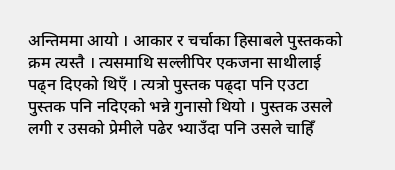अन्तिममा आयो । आकार र चर्चाका हिसाबले पुस्तकको क्रम त्यस्तै । त्यसमाथि सल्लीपिर एकजना साथीलाई पढ्न दिएको थिएँ । त्यत्रो पुस्तक पढ्दा पनि एउटा पुस्तक पनि नदिएको भन्ने गुनासो थियो । पुस्तक उसले लगी र उसको प्रेमीले पढेर भ्याउँदा पनि उसले चाहिँ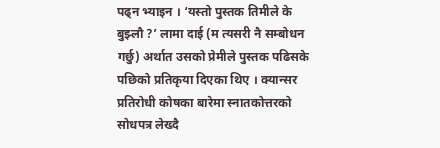पढ्न भ्याइन । ‘यस्तो पुस्तक तिमीले के बुझ्लौ ?’ लामा दाई (म त्यसरी नै सम्बोधन गर्छु) अर्थात उसको प्रेमीले पुस्तक पढिसके पछिको प्रतिकृया दिएका थिए । क्यान्सर प्रतिरोधी कोषका बारेमा स्नातकोत्तरको सोधपत्र लेख्दै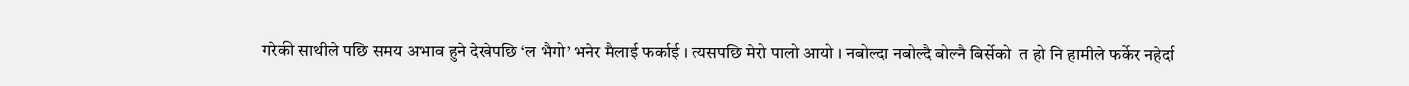गरेकी साथीले पछि समय अभाव हुने देखेपछि ‘ल भैगो’ भनेर मैलाई फर्काई । त्यसपछि मेरो पालो आयो । नबोल्दा नबोल्दै बोल्नै बिर्सेको  त हो नि हामीले फर्केर नहेर्दा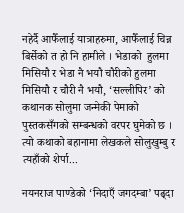नहेर्दै आफैँलाई यात्राहरुमा, आफैँलाई चिन्न बिर्सेको त हो नि हामीले । भेडाको  हुलमा मिसियौ र भेडा नै भयौ चौरीको हुलमा मिसियौ र चौरी नै भयौ, ‘सल्लीपिर’ को कथानक सोलुमा जन्मेकी पेमाको पुस्तकसँगको सम्बन्धको वरपर घुमेको छ । त्यो कथाको बहानामा लेखकले सोलुखुम्बु र त्यहाँको शेर्पा...

नयनराज पाण्डेको ‘निदाएँ जगदम्बा’ पढ्दा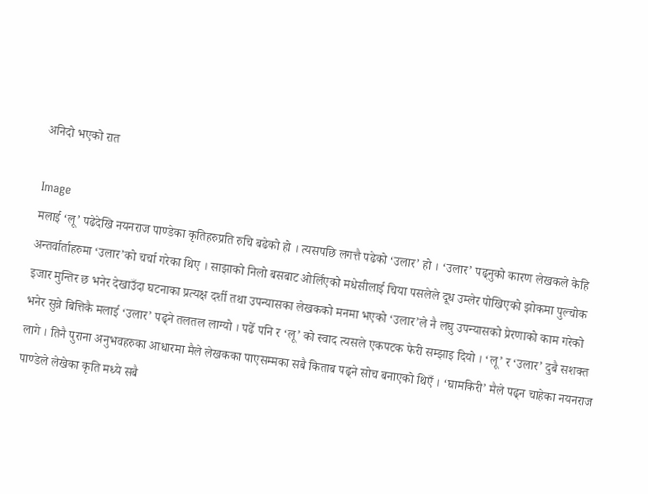अनिदो भएको रात

Image
मलाई ‘लू’ पढेदेखि नयनराज पाण्डेका कृतिहरुप्रति रुचि बढेको हो । त्यसपछि लगत्तै पढेको ‘उलार’ हो । ‘उलार’ पढ्नुको कारण लेखकले केहि अन्तर्वार्ताहरुमा ‘उलार’को चर्चा गरेका थिए । साझाको निलो बसबाट ओर्लिएको मधेसीलाई चिया पसलेले दूध उम्लेर पोखिएको झोकमा पुल्चोक इजार मुन्तिर छ भनेर देखाउँदा घटनाका प्रत्यक्ष दर्शी तथा उपन्यासका लेखकको मनमा भएको ‘उलार’ले नै लघु उपन्यासको प्रेरणाको काम गरेको भनेर सुन्ने बित्तिकै मलाई ‘उलार’ पढ्ने तलतल लाग्यो । पढेँ पनि र ‘लू’ को स्वाद त्यसले एकपटक फेरी सम्झाइ दियो । ‘लू’ र ‘उलार’ दुबै सशक्त लागे । तिनै पुराना अनुभवहरुका आधारमा मैले लेखकका पाएसम्मका सबै किताब पढ्ने सोच बनाएको थिएँ । ‘घामकिरी’ मैले पढ्न चाहेका नयनराज पाण्डेले लेखेका कृति मध्ये सबै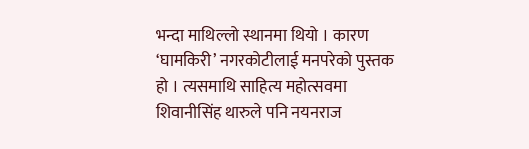भन्दा माथिल्लो स्थानमा थियो । कारण ‘घामकिरी’ नगरकोटीलाई मनपरेको पुस्तक हो । त्यसमाथि साहित्य महोत्सवमा शिवानीसिंह थारुले पनि नयनराज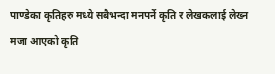पाण्डेका कृतिहरु मध्ये सबैभन्दा मनपर्ने कृति र लेखकलाई लेख्न मजा आएको कृति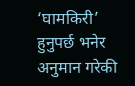‘घामकिरी’ हुनुपर्छ भनेर अनुमान गरेकी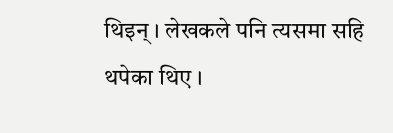थिइन् । लेखकले पनि त्यसमा सहि थपेका थिए ।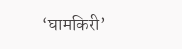‘घामकिरी’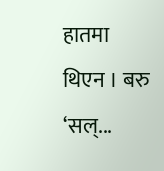हातमा थिएन । बरु ‘सल्...